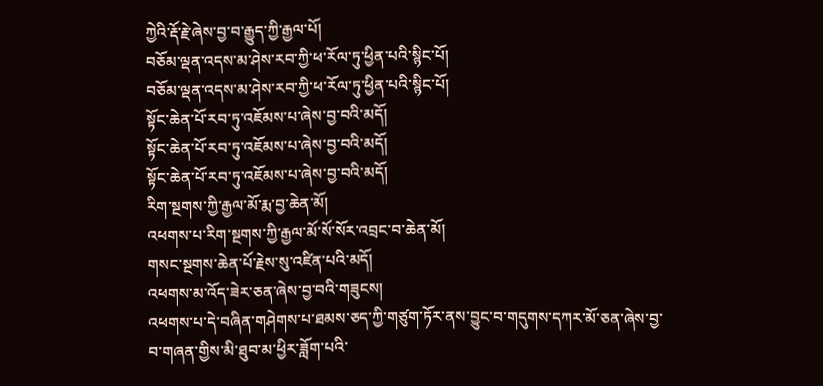ཀྱེའི་རྡོ་རྗེ་ཞེས་བྱ་བ་རྒྱུད་ཀྱི་རྒྱལ་པོ།
བཅོམ་ལྡན་འདས་མ་ཤེས་རབ་ཀྱི་ཕ་རོལ་ཏུ་ཕྱིན་པའི་སྙིང་པོ།
བཅོམ་ལྡན་འདས་མ་ཤེས་རབ་ཀྱི་ཕ་རོལ་ཏུ་ཕྱིན་པའི་སྙིང་པོ།
སྟོང་ཆེན་པོ་རབ་ཏུ་འཇོམས་པ་ཞེས་བྱ་བའི་མདོ།
སྟོང་ཆེན་པོ་རབ་ཏུ་འཇོམས་པ་ཞེས་བྱ་བའི་མདོ།
སྟོང་ཆེན་པོ་རབ་ཏུ་འཇོམས་པ་ཞེས་བྱ་བའི་མདོ།
རིག་སྔགས་ཀྱི་རྒྱལ་མོ་རྨ་བྱ་ཆེན་མོ།
འཕགས་པ་རིག་སྔགས་ཀྱི་རྒྱལ་མོ་སོ་སོར་འབྲང་བ་ཆེན་མོ།
གསང་སྔགས་ཆེན་པོ་རྗེས་སུ་འཛིན་པའི་མདོ།
འཕགས་མ་འོད་ཟེར་ཅན་ཞེས་བྱ་བའི་གཟུངས།
འཕགས་པ་དེ་བཞིན་གཤེགས་པ་ཐམས་ཅད་ཀྱི་གཙུག་ཏོར་ནས་བྱུང་བ་གདུགས་དཀར་མོ་ཅན་ཞེས་བྱ་བ་གཞན་གྱིས་མི་ཐུབ་མ་ཕྱིར་ཟློག་པའི་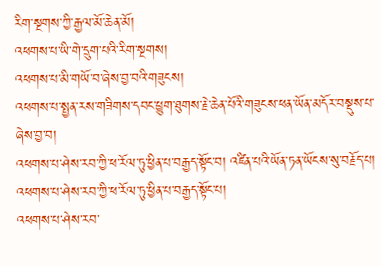རིག་སྔགས་ཀྱི་རྒྱལ་མོ་ཆེན་མོ།
འཕགས་པ་ཡི་གེ་དྲུག་པའི་རིག་སྔགས།
འཕགས་པ་མི་གཡོ་བ་ཞེས་བྱ་བའི་གཟུངས།
འཕགས་པ་སྤྱན་རས་གཟིགས་དབང་ཕྱུག་ཐུགས་རྗེ་ཆེན་པོའི་གཟུངས་ཕན་ཡོན་མདོར་བསྡུས་པ་ཞེས་བྱ་བ།
འཕགས་པ་ཤེས་རབ་ཀྱི་ཕ་རོལ་ཏུ་ཕྱིན་པ་བརྒྱད་སྟོང་བ། འཛིན་པའི་ཡོན་ཏན་ཡོངས་སུ་བརྗོད་པ།
འཕགས་པ་ཤེས་རབ་ཀྱི་ཕ་རོལ་ཏུ་ཕྱིན་པ་བརྒྱད་སྟོང་པ།
འཕགས་པ་ཤེས་རབ་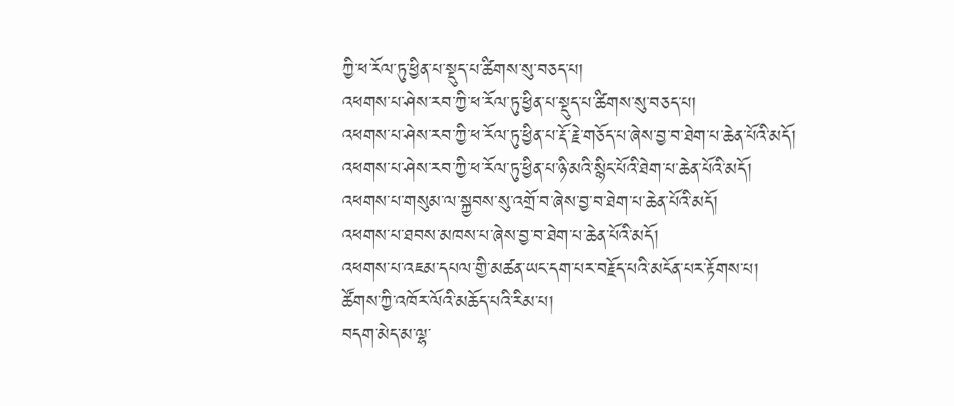ཀྱི་ཕ་རོལ་ཏུ་ཕྱིན་པ་སྡུད་པ་ཚིགས་སུ་བཅད་པ།
འཕགས་པ་ཤེས་རབ་ཀྱི་ཕ་རོལ་ཏུ་ཕྱིན་པ་སྡུད་པ་ཚིགས་སུ་བཅད་པ།
འཕགས་པ་ཤེས་རབ་ཀྱི་ཕ་རོལ་ཏུ་ཕྱིན་པ་རྡོ་རྗེ་གཅོད་པ་ཞེས་བྱ་བ་ཐེག་པ་ཆེན་པོའི་མདོ།
འཕགས་པ་ཤེས་རབ་ཀྱི་ཕ་རོལ་ཏུ་ཕྱིན་པ་ཉི་མའི་སྙིང་པོའི་ཐེག་པ་ཆེན་པོའི་མདོ།
འཕགས་པ་གསུམ་ལ་སྐྱབས་སུ་འགྲོ་བ་ཞེས་བྱ་བ་ཐེག་པ་ཆེན་པོའི་མདོ།
འཕགས་པ་ཐབས་མཁས་པ་ཞེས་བྱ་བ་ཐེག་པ་ཆེན་པོའི་མདོ།
འཕགས་པ་འཇམ་དཔལ་གྱི་མཚན་ཡང་དག་པར་བརྗོད་པའི་མངོན་པར་རྟོགས་པ།
ཚོགས་ཀྱི་འཁོར་ལོའི་མཆོད་པའི་རིམ་པ།
བདག་མེད་མ་ལྷ་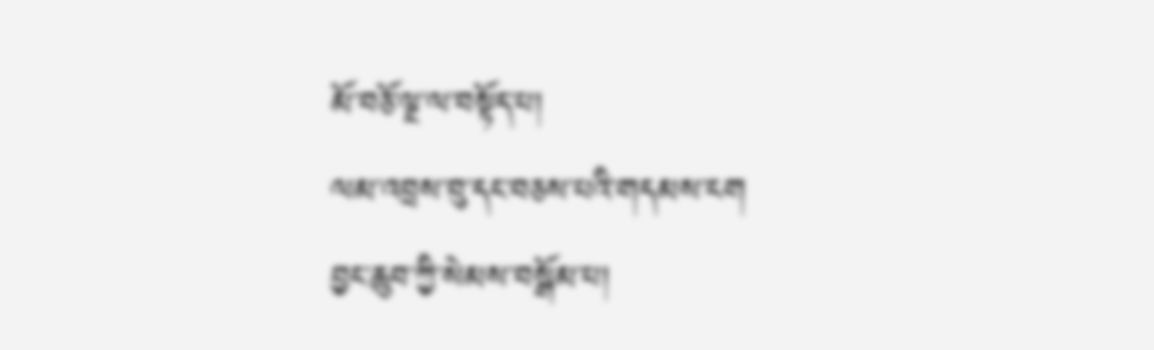མོ་བཅོ་ལྔ་ལ་བསྟོད་པ།
ལམ་འབྲས་བུ་དང་བཅས་པའི་གདམས་ངག
བྱང་ཆུབ་ཀྱི་སེམས་བསྒོམ་པ།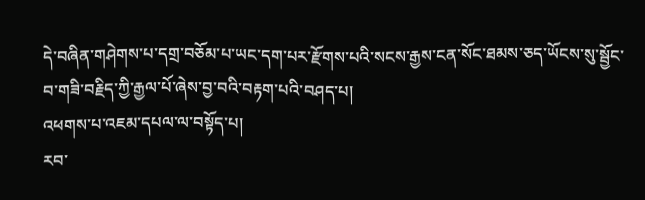དེ་བཞིན་གཤེགས་པ་དགྲ་བཅོམ་པ་ཡང་དག་པར་རྫོགས་པའི་སངས་རྒྱས་ངན་སོང་ཐམས་ཅད་ཡོངས་སུ་སྦྱོང་བ་གཟི་བརྗིད་ཀྱི་རྒྱལ་པོ་ཞེས་བྱ་བའི་བརྟག་པའི་བཤད་པ།
འཕགས་པ་འཇམ་དཔལ་ལ་བསྟོད་པ།
རབ་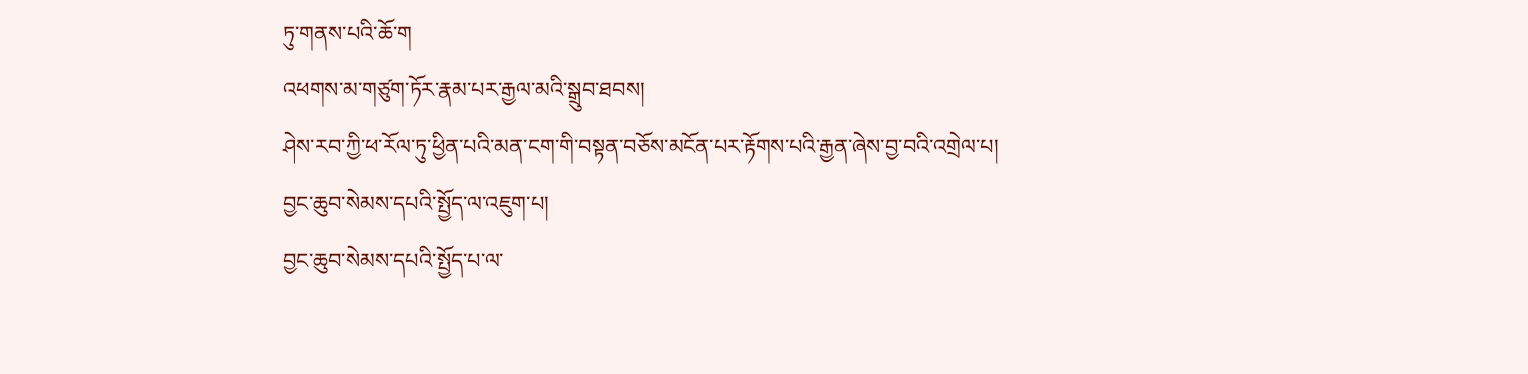ཏུ་གནས་པའི་ཆོ་ག
འཕགས་མ་གཙུག་ཏོར་རྣམ་པར་རྒྱལ་མའི་སྒྲུབ་ཐབས།
ཤེས་རབ་ཀྱི་ཕ་རོལ་ཏུ་ཕྱིན་པའི་མན་ངག་གི་བསྟན་བཅོས་མངོན་པར་རྟོགས་པའི་རྒྱན་ཞེས་བྱ་བའི་འགྲེལ་པ།
བྱང་ཆུབ་སེམས་དཔའི་སྤྱོད་ལ་འཇུག་པ།
བྱང་ཆུབ་སེམས་དཔའི་སྤྱོད་པ་ལ་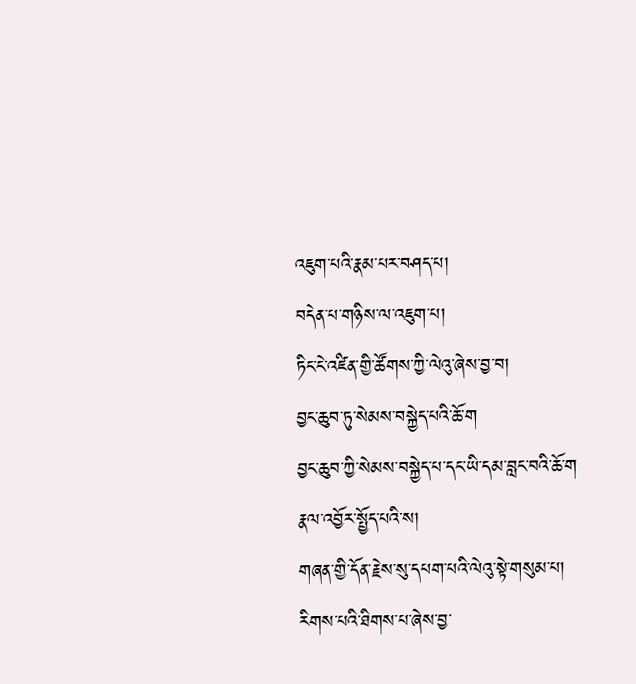འཇུག་པའི་རྣམ་པར་བཤད་པ།
བདེན་པ་གཉིས་ལ་འཇུག་པ།
ཏིང་ངེ་འཛིན་གྱི་ཚོགས་ཀྱི་ལེའུ་ཞེས་བྱ་བ།
བྱང་ཆུབ་ཏུ་སེམས་བསྐྱེད་པའི་ཆོ་ག
བྱང་ཆུབ་ཀྱི་སེམས་བསྐྱེད་པ་དང་ཡི་དམ་བླང་བའི་ཆོ་ག
རྣལ་འབྱོར་སྤྱོད་པའི་ས།
གཞན་གྱི་དོན་རྗེས་སུ་དཔག་པའི་ལེའུ་སྟེ་གསུམ་པ།
རིགས་པའི་ཐིགས་པ་ཞེས་བྱ་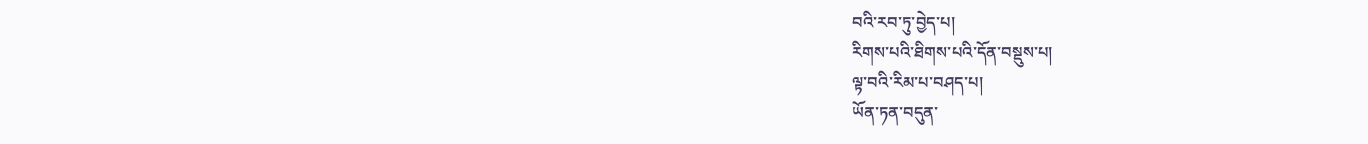བའི་རབ་ཏུ་བྱེད་པ།
རིགས་པའི་ཐིགས་པའི་དོན་བསྡུས་པ།
ལྟ་བའི་རིམ་པ་བཤད་པ།
ཡོན་ཏན་བདུན་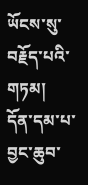ཡོངས་སུ་བརྗོད་པའི་གཏམ།
དོན་དམ་པ་བྱང་ཆུབ་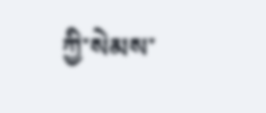ཀྱི་སེམས་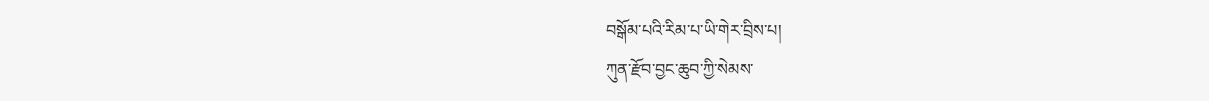བསྒོམ་པའི་རིམ་པ་ཡི་གེར་བྲིས་པ།
ཀུན་རྫོབ་བྱང་ཆུབ་ཀྱི་སེམས་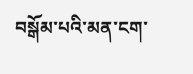བསྒོམ་པའི་མན་ངག་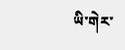ཡི་གེར་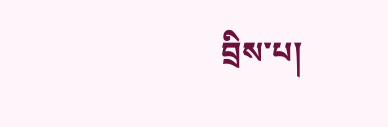བྲིས་པ།